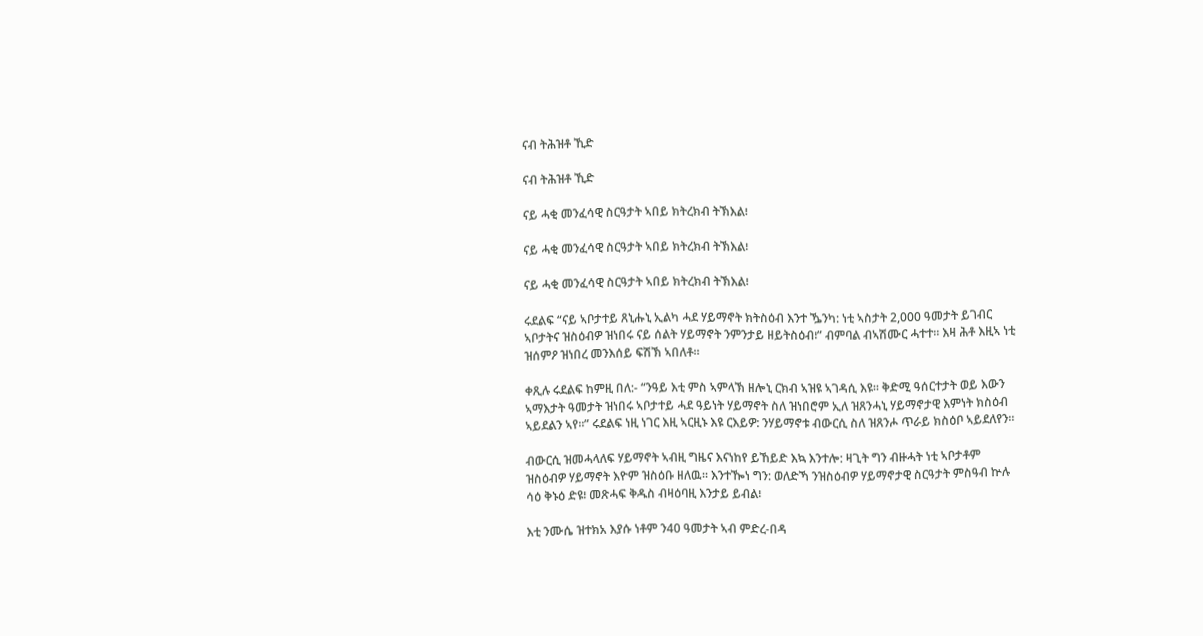ናብ ትሕዝቶ ኺድ

ናብ ትሕዝቶ ኺድ

ናይ ሓቂ መንፈሳዊ ስርዓታት ኣበይ ክትረክብ ትኽእል፧

ናይ ሓቂ መንፈሳዊ ስርዓታት ኣበይ ክትረክብ ትኽእል፧

ናይ ሓቂ መንፈሳዊ ስርዓታት ኣበይ ክትረክብ ትኽእል፧

ሩደልፍ “ናይ ኣቦታተይ ጸኒሑኒ ኢልካ ሓደ ሃይማኖት ክትስዕብ እንተ ዄንካ: ነቲ ኣስታት 2,000 ዓመታት ይገብር ኣቦታትና ዝስዕብዎ ዝነበሩ ናይ ሰልት ሃይማኖት ንምንታይ ዘይትስዕብ፧” ብምባል ብኣሽሙር ሓተተ። እዛ ሕቶ እዚኣ ነቲ ዝሰምዖ ዝነበረ መንእሰይ ፍሽኽ ኣበለቶ።

ቀጺሉ ሩደልፍ ከምዚ በለ:- “ንዓይ እቲ ምስ ኣምላኽ ዘሎኒ ርክብ ኣዝዩ ኣገዳሲ እዩ። ቅድሚ ዓሰርተታት ወይ እውን ኣማእታት ዓመታት ዝነበሩ ኣቦታተይ ሓደ ዓይነት ሃይማኖት ስለ ዝነበሮም ኢለ ዝጸንሓኒ ሃይማኖታዊ እምነት ክስዕብ ኣይደልን ኣየ።” ሩደልፍ ነዚ ነገር እዚ ኣርዚኑ እዩ ርእይዎ: ንሃይማኖቱ ብውርሲ ስለ ዝጸንሖ ጥራይ ክስዕቦ ኣይደለየን።

ብውርሲ ዝመሓላለፍ ሃይማኖት ኣብዚ ግዜና እናነከየ ይኸይድ እኳ እንተሎ: ዛጊት ግን ብዙሓት ነቲ ኣቦታቶም ዝስዕብዎ ሃይማኖት እዮም ዝስዕቡ ዘለዉ። እንተዀነ ግን: ወለድኻ ንዝስዕብዎ ሃይማኖታዊ ስርዓታት ምስዓብ ኵሉ ሳዕ ቅኑዕ ድዩ፧ መጽሓፍ ቅዱስ ብዛዕባዚ እንታይ ይብል፧

እቲ ንሙሴ ዝተክአ እያሱ ነቶም ን40 ዓመታት ኣብ ምድረ-በዳ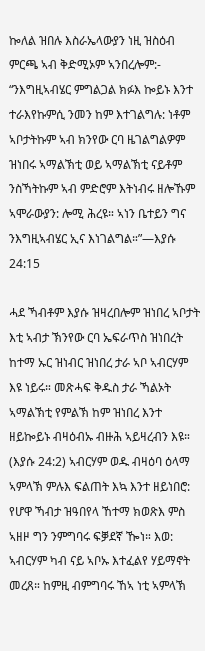ኰለል ዝበሉ እስራኤላውያን ነዚ ዝስዕብ ምርጫ ኣብ ቅድሚኦም ኣንበረሎም:- “ንእግዚኣብሄር ምግልጋል ክፉእ ኰይኑ እንተ ተራእየኩምሲ ንመን ከም እተገልግሉ: ነቶም ኣቦታትኩም ኣብ ክንየው ርባ ዜገልግልዎም ዝነበሩ ኣማልኽቲ ወይ ኣማልኽቲ ናይቶም ንስኻትኩም ኣብ ምድሮም እትነብሩ ዘሎኹም ኣሞራውያን: ሎሚ ሕረዩ። ኣነን ቤተይን ግና ንእግዚኣብሄር ኢና እነገልግል።”—እያሱ 24:15

ሓደ ኻብቶም እያሱ ዝዛረበሎም ዝነበረ ኣቦታት እቲ ኣብታ ኽንየው ርባ ኤፍራጥስ ዝነበረት ከተማ ኡር ዝነብር ዝነበረ ታራ ኣቦ ኣብርሃም እዩ ነይሩ። መጽሓፍ ቅዱስ ታራ ኻልኦት ኣማልኽቲ የምልኽ ከም ዝነበረ እንተ ዘይኰይኑ ብዛዕብኡ ብዙሕ ኣይዛረብን እዩ። (እያሱ 24:2) ኣብርሃም ወዱ ብዛዕባ ዕላማ ኣምላኽ ምሉእ ፍልጠት እኳ እንተ ዘይነበሮ: የሆዋ ኻብታ ዝዓበየላ ኸተማ ክወጽእ ምስ ኣዘዞ ግን ንምግባሩ ፍቓደኛ ዀነ። እወ: ኣብርሃም ካብ ናይ ኣቦኡ እተፈልየ ሃይማኖት መረጸ። ከምዚ ብምግባሩ ኸኣ ነቲ ኣምላኽ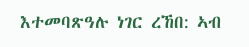እተመባጽዓሉ ነገር ረኸበ: ኣብ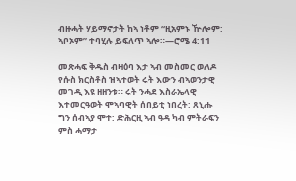ብዙሓት ሃይማኖታት ከኣ ነቶም “ዚአምኑ ዅሎም: ኣቦኦም” ተባሂሉ ይፍለጥ ኣሎ።—ሮሜ 4:11

መጽሓፍ ቅዱስ ብዛዕባ እታ ኣብ መስመር ወለዶ የሱስ ክርስቶስ ዝኣተወት ሩት እውን ብኣወንታዊ መገዲ እዩ ዘዘንቱ። ሩት ንሓደ እስራኤላዊ እተመርዓወት ሞኣባዊት ሰበይቲ ነበረት: ጸኒሑ ግን ሰብኣያ ሞተ: ድሕርዚ ኣብ ዓዳ ካብ ምትራፍን ምስ ሓማታ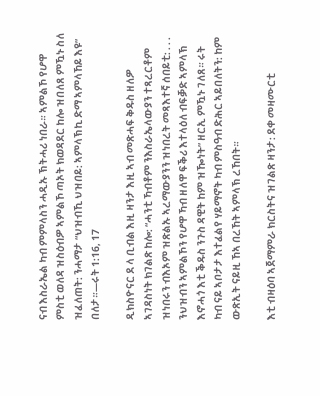ናብ እስራኤል ካብ ምምላስን ሓዲኡ ኽትሓሪ ነበራ። ኣምልኾ የሆዋ ምስቲ ወለዳ ዝስዕብዎ ኣምልኾ ጣኦት ክወዳደር ከሎ ዝበለጸ ምዃኑ ስለ ዝፈለጠት: ንሓማታ “ህዝብኺ ህዝበይ: ኣምላኽኪ ድማ ኣምላኸይ እዩ” በለታ።—ሩት 1:16, 17

ዲክስዮናር ደ ላ ቢብል እዚ ዛንታ እዚ ኣብ መጽሓፍ ቅዱስ ዘለዎ ኣገዳስነት ክገልጽ ከሎ: “ሓንቲ ኻብቶም ንእስራኤላውያን ተጻረርቶም ዝነበሩን ብእኦም ዝጽልኡ ኣረማውያንን ዝነበረት መጻእተኛ ሰበይቲ: . . . ንህዝብን ኣምልኾን የሆዋ ኻብ ዘለዋ ፍቕሪ እተላዕለ ብፍቓድ ኣምላኽ እኖሓጎ እቲ ቕዱስ ንጉስ ዳዊት ከም ዝዀነት” ዘርኢ ምዃኑ ገለጸ። ሩት ካብ ናይ ኣቦታታ እተፈልየ ሃይማኖት ካብ ምስዓብ ድሕር ኣይበለትን: ከም ውጽኢት ናይዚ ኸኣ በረኸት ኣምላኽ ረኸበት።

እቲ ብዛዕባ ኣጀማምራ ክርስትና ዝገልጽ ዛንታ: ደቀ መዛሙርቲ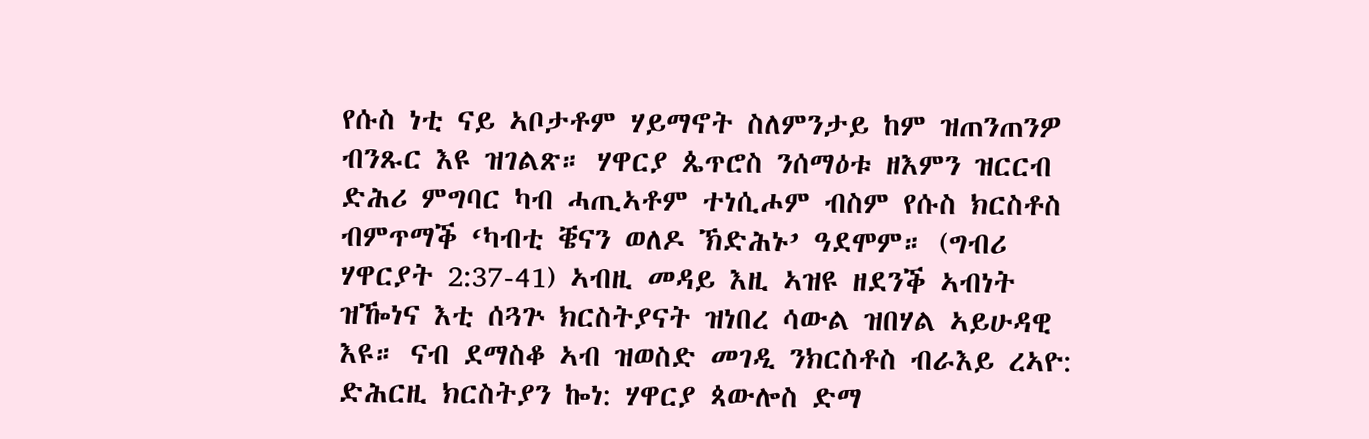የሱስ ነቲ ናይ ኣቦታቶም ሃይማኖት ስለምንታይ ከም ዝጠንጠንዎ ብንጹር እዩ ዝገልጽ። ሃዋርያ ጴጥሮስ ንሰማዕቱ ዘእምን ዝርርብ ድሕሪ ምግባር ካብ ሓጢኣቶም ተነሲሖም ብስም የሱስ ክርስቶስ ብምጥማቕ ‘ካብቲ ቔናን ወለዶ ኽድሕኑ’ ዓደሞም። (ግብሪ ሃዋርያት 2:37-41) ኣብዚ መዳይ እዚ ኣዝዩ ዘደንቕ ኣብነት ዝዀነና እቲ ሰጓጕ ክርስትያናት ዝነበረ ሳውል ዝበሃል ኣይሁዳዊ እዩ። ናብ ደማስቆ ኣብ ዝወስድ መገዲ ንክርስቶስ ብራእይ ረኣዮ: ድሕርዚ ክርስትያን ኰነ: ሃዋርያ ጳውሎስ ድማ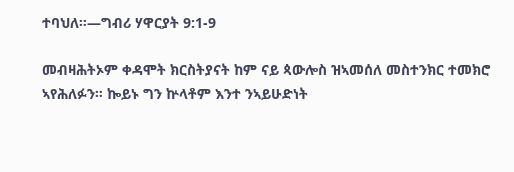ተባህለ።—ግብሪ ሃዋርያት 9:1-9

መብዛሕትኦም ቀዳሞት ክርስትያናት ከም ናይ ጳውሎስ ዝኣመሰለ መስተንክር ተመክሮ ኣየሕለፉን። ኰይኑ ግን ኵላቶም እንተ ንኣይሁድነት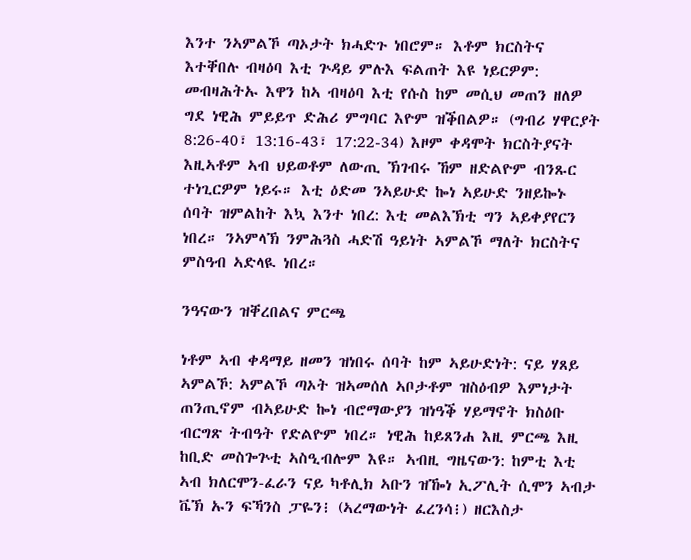እንተ ንኣምልኾ ጣኦታት ክሓድጉ ነበሮም። እቶም ክርስትና እተቐበሉ ብዛዕባ እቲ ጕዳይ ምሉእ ፍልጠት እዩ ነይርዎም: መብዛሕትኡ እዋን ከኣ ብዛዕባ እቲ የሱስ ከም መሲህ መጠን ዘለዎ ግደ ነዊሕ ምይይጥ ድሕሪ ምግባር እዮም ዝቕበልዎ። (ግብሪ ሃዋርያት 8:26-40፣ 13:16-43፣ 17:22-34) እዞም ቀዳሞት ክርስትያናት እዚኣቶም ኣብ ህይወቶም ለውጢ ኽገብሩ ኸም ዘድልዮም ብንጹር ተነጊርዎም ነይሩ። እቲ ዕድመ ንኣይሁድ ኰነ ኣይሁድ ንዘይኰኑ ሰባት ዝምልከት እኳ እንተ ነበረ: እቲ መልእኽቲ ግን ኣይቀያየርን ነበረ። ንኣምላኽ ንምሕጓስ ሓድሽ ዓይነት ኣምልኾ ማለት ክርስትና ምስዓብ ኣድላዪ ነበረ።

ንዓናውን ዝቐረበልና ምርጫ

ነቶም ኣብ ቀዳማይ ዘመን ዝነበሩ ሰባት ከም ኣይሁድነት: ናይ ሃጸይ ኣምልኾ: ኣምልኾ ጣኦት ዝኣመሰለ ኣቦታቶም ዝስዕብዎ እምነታት ጠንጢኖም ብኣይሁድ ኰነ ብሮማውያን ዝነዓቕ ሃይማኖት ክስዕቡ ብርግጽ ትብዓት የድልዮም ነበረ። ነዊሕ ከይጸንሐ እዚ ምርጫ እዚ ከቢድ መስጐጕቲ ኣስዒብሎም እዩ። ኣብዚ ግዜናውን: ከምቲ እቲ ኣብ ክለርሞን-ፈራን ናይ ካቶሊክ ኣቡን ዝዀነ ኢፖሊት ሲሞን ኣብታ ቬኽ ኡን ፍኻንስ ፓዬን፧ (ኣረማውነት ፈረንሳ፧) ዘርእስታ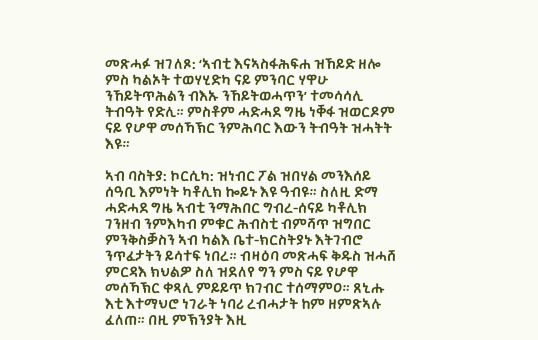መጽሓፉ ዝገለጾ: ‘ኣብቲ እናኣስፋሕፍሐ ዝኸይድ ዘሎ ምስ ካልኦት ተወሃሂድካ ናይ ምንባር ሃዋሁ ንኸይትጥሕልን ብእኡ ንኸይትወሓጥን’ ተመሳሳሊ ትብዓት የድሊ። ምስቶም ሓድሓደ ግዜ ነቐፋ ዝወርዶም ናይ የሆዋ መሰኻኽር ንምሕባር እውን ትብዓት ዝሓትት እዩ።

ኣብ ባስትያ: ኮርሲካ: ዝነብር ፖል ዝበሃል መንእሰይ ሰዓቢ እምነት ካቶሊክ ኰይኑ እዩ ዓብዩ። ስለዚ ድማ ሓድሓደ ግዜ ኣብቲ ንማሕበር ግብረ-ሰናይ ካቶሊክ ገንዘብ ንምእካብ ምቁር ሕብስቲ ብምሻጥ ዝግበር ምንቅስቓስን ኣብ ካልእ ቤተ-ክርስትያኑ እትገብሮ ንጥፈታትን ይሳተፍ ነበረ። ብዛዕባ መጽሓፍ ቅዱስ ዝሓሸ ምርዳእ ክህልዎ ስለ ዝደለየ ግን ምስ ናይ የሆዋ መሰኻኽር ቀጻሊ ምይይጥ ክገብር ተሰማምዐ። ጸኒሑ እቲ እተማህሮ ነገራት ነባሪ ረብሓታት ከም ዘምጽኣሉ ፈለጠ። በዚ ምኽንያት እዚ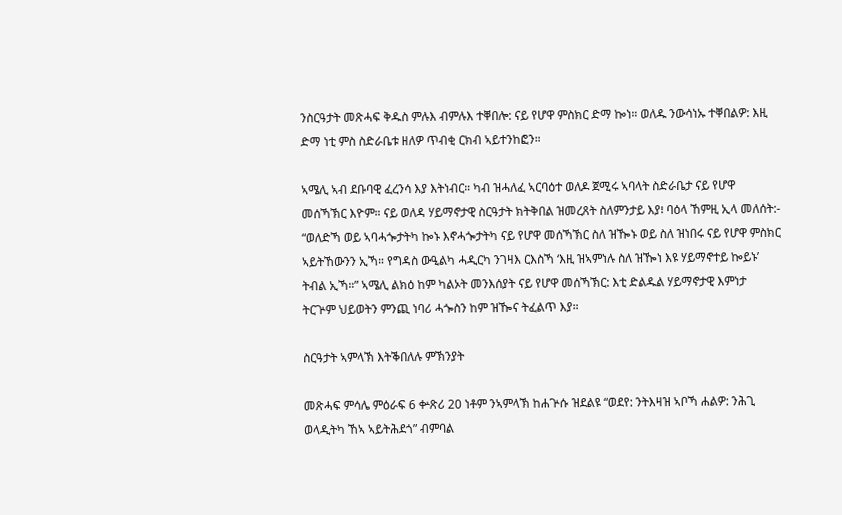ንስርዓታት መጽሓፍ ቅዱስ ምሉእ ብምሉእ ተቐበሎ: ናይ የሆዋ ምስክር ድማ ኰነ። ወለዱ ንውሳነኡ ተቐበልዎ: እዚ ድማ ነቲ ምስ ስድራቤቱ ዘለዎ ጥብቂ ርክብ ኣይተንከፎን።

ኣሜሊ ኣብ ደቡባዊ ፈረንሳ እያ እትነብር። ካብ ዝሓለፈ ኣርባዕተ ወለዶ ጀሚሩ ኣባላት ስድራቤታ ናይ የሆዋ መሰኻኽር እዮም። ናይ ወለዳ ሃይማኖታዊ ስርዓታት ክትቅበል ዝመረጸት ስለምንታይ እያ፧ ባዕላ ኸምዚ ኢላ መለሰት:- “ወለድኻ ወይ ኣባሓጐታትካ ኰኑ እኖሓጐታትካ ናይ የሆዋ መሰኻኽር ስለ ዝዀኑ ወይ ስለ ዝነበሩ ናይ የሆዋ ምስክር ኣይትኸውንን ኢኻ። የግዳስ ውዒልካ ሓዲርካ ንገዛእ ርእስኻ ‘እዚ ዝኣምነሉ ስለ ዝዀነ እዩ ሃይማኖተይ ኰይኑ’ ትብል ኢኻ።” ኣሜሊ ልክዕ ከም ካልኦት መንእሰያት ናይ የሆዋ መሰኻኽር: እቲ ድልዱል ሃይማኖታዊ እምነታ ትርጕም ህይወትን ምንጪ ነባሪ ሓጐስን ከም ዝዀና ትፈልጥ እያ።

ስርዓታት ኣምላኽ እትቕበለሉ ምኽንያት

መጽሓፍ ምሳሌ ምዕራፍ 6 ቍጽሪ 20 ነቶም ንኣምላኽ ከሐጕሱ ዝደልዩ “ወደየ: ንትእዛዝ ኣቦኻ ሐልዎ: ንሕጊ ወላዲትካ ኸኣ ኣይትሕደጎ” ብምባል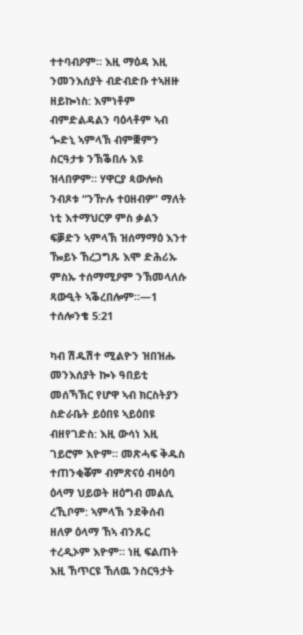ተተባብዖም። እዚ ማዕዳ እዚ ንመንእሰያት ብድብድቡ ተኣዘዙ ዘይኰነስ: እምነቶም ብምድልዳልን ባዕላቶም ኣብ ጐድኒ ኣምላኽ ብምቛምን ስርዓታቱ ንኽቕበሉ እዩ ዝላበዎም። ሃዋርያ ጳውሎስ ንብጾቱ “ንዅሉ ተዐዘብዎ” ማለት ነቲ እተማህርዎ ምስ ቃልን ፍቓድን ኣምላኽ ዝሰማማዕ እንተ ዀይኑ ኸረጋግጹ እሞ ድሕሪኡ ምስኡ ተሰማሚዖም ንኽመላለሱ ጻውዒት ኣቕረበሎም።—1 ተሰሎንቄ 5:21

ካብ ሽዱሽተ ሚልዮን ዝበዝሑ መንእሰያት ኰኑ ዓበይቲ መሰኻኽር የሆዋ ኣብ ክርስትያን ስድራቤት ይዕበዩ ኣይዕበዩ ብዘየገድስ: እዚ ውሳነ እዚ ገይሮም እዮም። መጽሓፍ ቅዱስ ተጠንቂቖም ብምጽናዕ ብዛዕባ ዕላማ ህይወት ዘዕግብ መልሲ ረኺቦም: ኣምላኽ ንደቅሰብ ዘለዎ ዕላማ ኸኣ ብንጹር ተረዲኦም እዮም። ነዚ ፍልጠት እዚ ኸጥርዩ ኸለዉ ንስርዓታት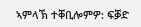ኣምላኽ ተቐቢሎምዎ: ፍቓድ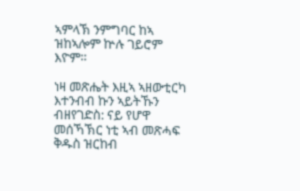ኣምላኽ ንምግባር ከኣ ዝከኣሎም ኵሉ ገይሮም እዮም።

ነዛ መጽሔት እዚኣ ኣዘውቲርካ እተንብብ ኩን ኣይትኹን ብዘየገድስ: ናይ የሆዋ መሰኻኽር ነቲ ኣብ መጽሓፍ ቅዱስ ዝርከብ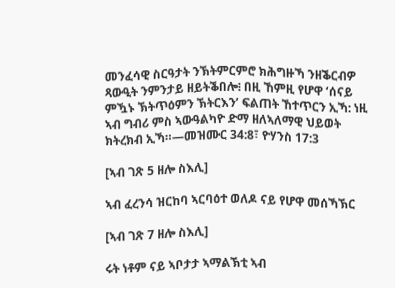መንፈሳዊ ስርዓታት ንኽትምርምሮ ክሕግዙኻ ንዘቕርብዎ ጻውዒት ንምንታይ ዘይትቕበሎ፧ በዚ ኸምዚ የሆዋ ‘ሰናይ ምዃኑ ኽትጥዕምን ኽትርእን’ ፍልጠት ኸተጥርን ኢኻ: ነዚ ኣብ ግብሪ ምስ ኣውዓልካዮ ድማ ዘለኣለማዊ ህይወት ክትረክብ ኢኻ።—መዝሙር 34:8፣ ዮሃንስ 17:3

[ኣብ ገጽ 5 ዘሎ ስእሊ]

ኣብ ፈረንሳ ዝርከባ ኣርባዕተ ወለዶ ናይ የሆዋ መሰኻኽር

[ኣብ ገጽ 7 ዘሎ ስእሊ]

ሩት ነቶም ናይ ኣቦታታ ኣማልኽቲ ኣብ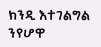ክንዲ እተገልግል ንየሆዋ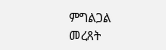ምግልጋል መረጸት